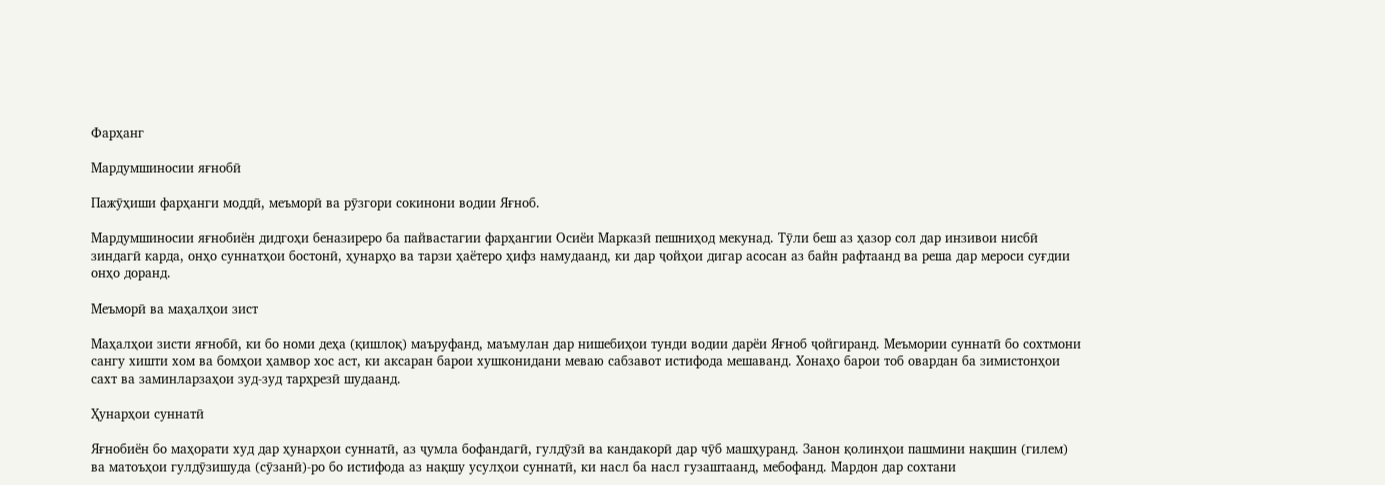Фарҳанг

Мардумшиносии яғнобӣ

Пажӯҳиши фарҳанги моддӣ, меъморӣ ва рӯзгори сокинони водии Яғноб.

Мардумшиносии яғнобиён дидгоҳи беназиреро ба пайвастагии фарҳангии Осиёи Марказӣ пешниҳод мекунад. Тӯли беш аз ҳазор сол дар инзивои нисбӣ зиндагӣ карда, онҳо суннатҳои бостонӣ, ҳунарҳо ва тарзи ҳаётеро ҳифз намудаанд, ки дар ҷойҳои дигар асосан аз байн рафтаанд ва реша дар мероси суғдии онҳо доранд.

Меъморӣ ва маҳалҳои зист

Маҳалҳои зисти яғнобӣ, ки бо номи деҳа (қишлоқ) маъруфанд, маъмулан дар нишебиҳои тунди водии дарёи Яғноб ҷойгиранд. Меъмории суннатӣ бо сохтмони сангу хишти хом ва бомҳои ҳамвор хос аст, ки аксаран барои хушконидани меваю сабзавот истифода мешаванд. Хонаҳо барои тоб овардан ба зимистонҳои сахт ва заминларзаҳои зуд-зуд тарҳрезӣ шудаанд.

Ҳунарҳои суннатӣ

Яғнобиён бо маҳорати худ дар ҳунарҳои суннатӣ, аз ҷумла бофандагӣ, гулдӯзӣ ва кандакорӣ дар чӯб машҳуранд. Занон қолинҳои пашмини нақшин (гилем) ва матоъҳои гулдӯзишуда (сӯзанӣ)-ро бо истифода аз нақшу усулҳои суннатӣ, ки насл ба насл гузаштаанд, мебофанд. Мардон дар сохтани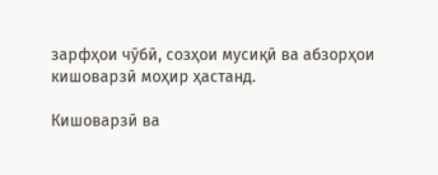зарфҳои чӯбӣ, созҳои мусиқӣ ва абзорҳои кишоварзӣ моҳир ҳастанд.

Кишоварзӣ ва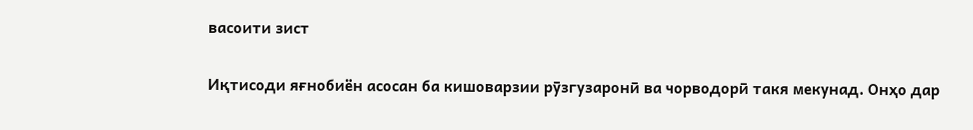васоити зист

Иқтисоди яғнобиён асосан ба кишоварзии рӯзгузаронӣ ва чорводорӣ такя мекунад. Онҳо дар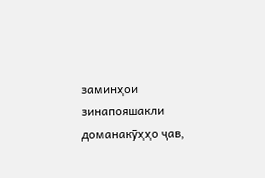заминҳои зинапояшакли доманакӯҳҳо ҷав,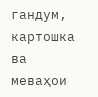гандум, картошка ва меваҳои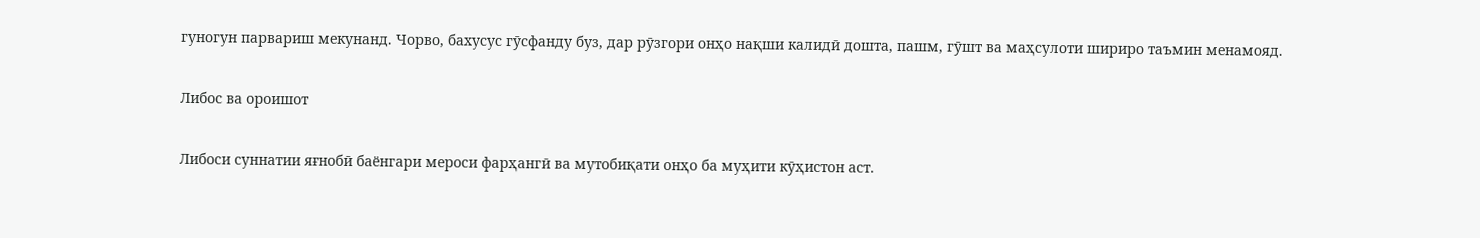гуногун парвариш мекунанд. Чорво, бахусус гӯсфанду буз, дар рӯзгори онҳо нақши калидӣ дошта, пашм, гӯшт ва маҳсулоти шириро таъмин менамояд.

Либос ва ороишот

Либоси суннатии яғнобӣ баёнгари мероси фарҳангӣ ва мутобиқати онҳо ба муҳити кӯҳистон аст.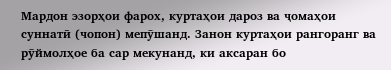Мардон эзорҳои фарох, куртаҳои дароз ва ҷомаҳои суннатӣ (чопон) мепӯшанд. Занон куртаҳои рангоранг ва рӯймолҳое ба сар мекунанд, ки аксаран бо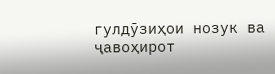гулдӯзиҳои нозук ва ҷавоҳирот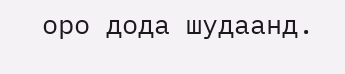оро дода шудаанд.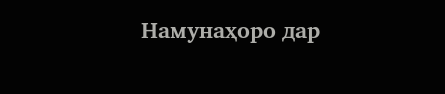Намунаҳоро дар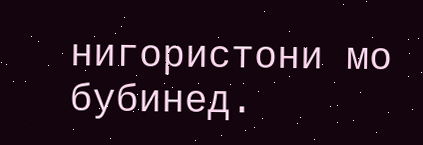нигористони мо бубинед.